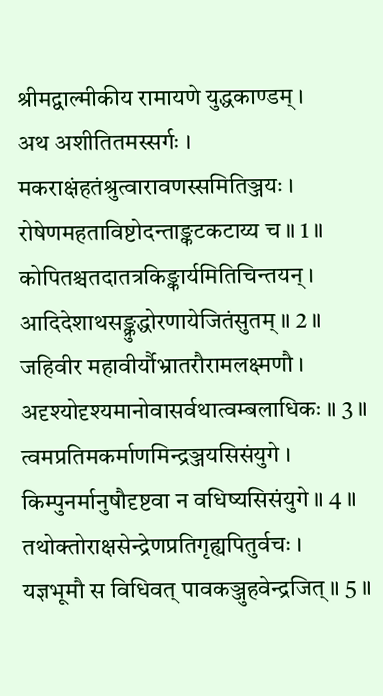श्रीमद्वाल्मीकीय रामायणे युद्धकाण्डम् ।
अथ अशीतितमस्सर्गः ।
मकराक्षंहतंश्रुत्वारावणस्समितिञ्जयः ।
रोषेणमहताविष्टोदन्ताङ्कटकटाय्य च ॥ 1 ॥
कोपितश्चतदातत्रकिङ्कार्यमितिचिन्तयन् ।
आदिदेशाथसङ्क्रुद्धोरणायेजितंसुतम् ॥ 2 ॥
जहिवीर महावीर्यौभ्रातरौरामलक्ष्मणौ ।
अदृश्योदृश्यमानोवासर्वथात्वम्बलाधिकः ॥ 3 ॥
त्वमप्रतिमकर्माणमिन्द्रञ्जयसिसंयुगे ।
किम्पुनर्मानुषौदृष्टवा न वधिष्यसिसंयुगे ॥ 4 ॥
तथोक्तोराक्षसेन्द्रेणप्रतिगृह्यपितुर्वचः ।
यज्ञभूमौ स विधिवत् पावकञ्जुहवेन्द्रजित् ॥ 5 ॥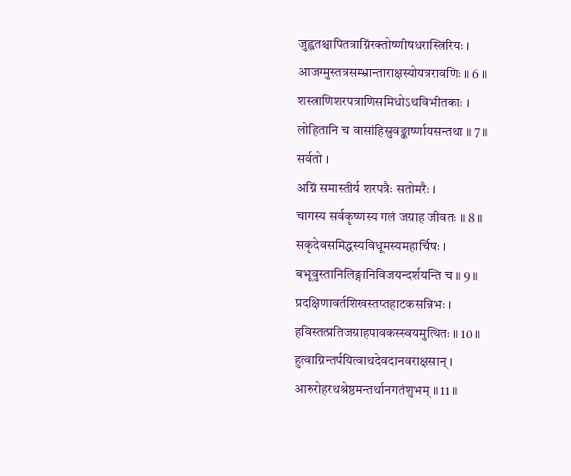जुह्वतश्चापितत्राग्निंरक्तोष्णीषधरास्त्रिरियः ।
आजग्मुस्तत्रसम्भ्रान्ताराक्षस्योयत्ररावणिः ॥ 6 ॥
शस्त्राणिशरपत्राणिसमिधोऽथविभीतकाः ।
लोहितानि च वासांहिस्रुवङ्कार्ष्णायसन्तथा ॥ 7 ॥
सर्वतो ।
अग्निं समास्तीर्य शरपत्रैः सतोमरैः ।
चागस्य सर्वकृष्णस्य गलं जग्राह जीवतः ॥ 8 ॥
सकृदेवसमिद्धस्यविधूमस्यमहार्चिषः ।
बभूवुस्तानिलिङ्गानिविजयन्दर्शयन्ति च ॥ 9 ॥
प्रदक्षिणावर्तशिखस्तप्तहाटकसन्निभः ।
हविस्तत्प्रतिजग्राहपावकस्स्वयमुत्थितः ॥ 10 ॥
हुत्वाग्निन्तर्पयित्वाथदेवदानवराक्षसान् ।
आरुरोहरथश्रेष्ठमन्तर्थानगतंशुभम् ॥ 11 ॥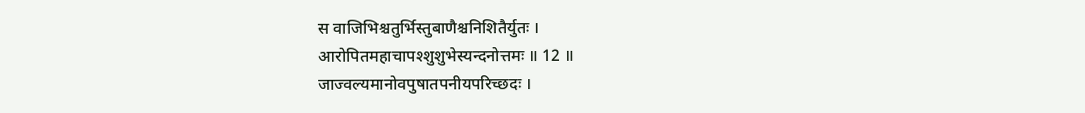स वाजिभिश्चतुर्भिस्तुबाणैश्चनिशितैर्युतः ।
आरोपितमहाचापश्शुशुभेस्यन्दनोत्तमः ॥ 12 ॥
जाज्वल्यमानोवपुषातपनीयपरिच्छदः ।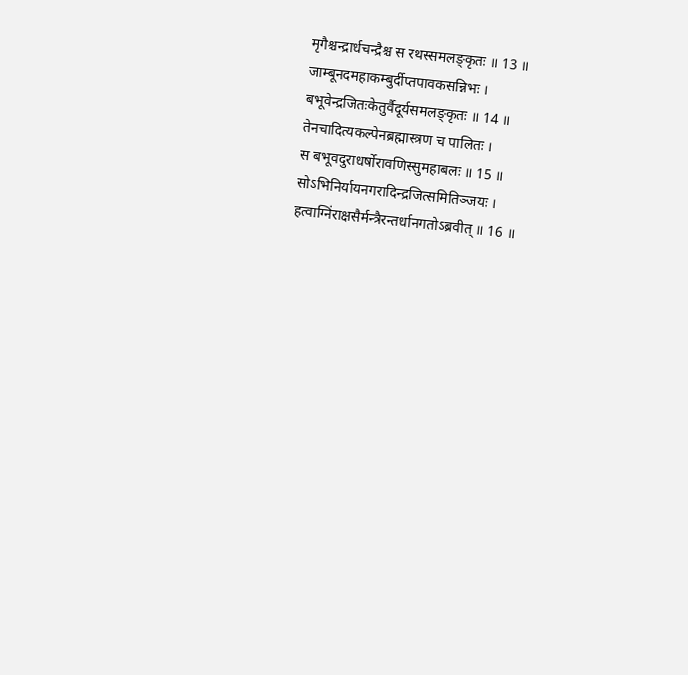मृगैश्चन्द्रार्धचन्द्रैश्च स रथस्समलङ्कृतः ॥ 13 ॥
जाम्बूनदमहाकम्बुर्दीप्तपावकसन्निभः ।
बभूवेन्द्रजितःकेतुर्वैदूर्यसमलङ्कृतः ॥ 14 ॥
तेनचादित्यकल्पेनब्रह्मास्त्रण च पालितः ।
स बभूवदुराधर्षोरावणिस्सुमहाबलः ॥ 15 ॥
सोऽभिनिर्यायनगरादिन्द्रजित्समितिञ्जयः ।
हत्वाग्निंराक्षसैर्मन्त्रैरन्तर्धानगतोऽब्रवीत् ॥ 16 ॥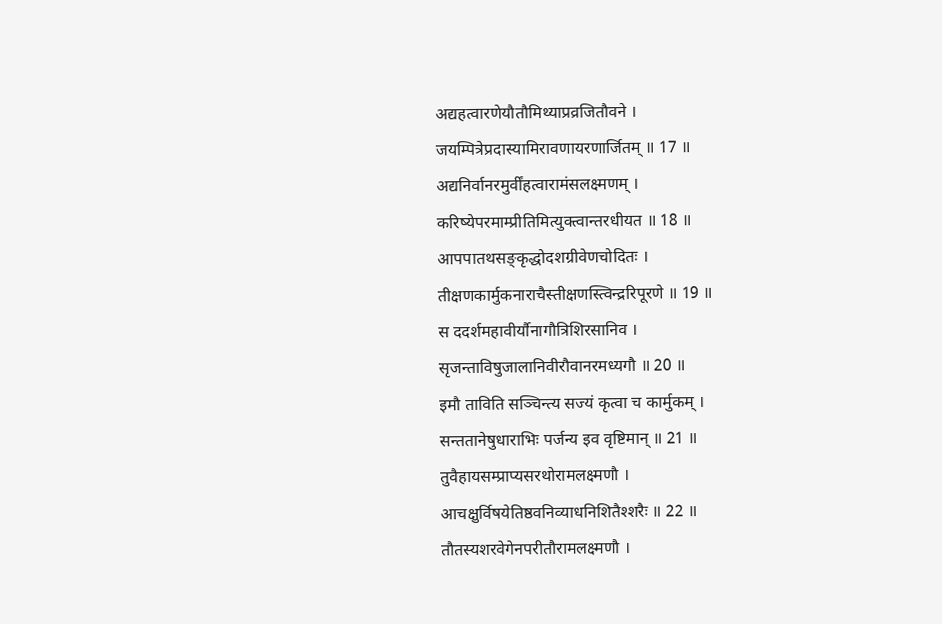अद्यहत्वारणेयौतौमिथ्याप्रव्रजितौवने ।
जयम्पित्रेप्रदास्यामिरावणायरणार्जितम् ॥ 17 ॥
अद्यनिर्वानरमुर्वींहत्वारामंसलक्ष्मणम् ।
करिष्येपरमाम्प्रीतिमित्युक्त्वान्तरधीयत ॥ 18 ॥
आपपातथसङ्कृद्धोदशग्रीवेणचोदितः ।
तीक्षणकार्मुकनाराचैस्तीक्षणस्त्विन्द्ररिपूरणे ॥ 19 ॥
स ददर्शमहावीर्यौनागौत्रिशिरसानिव ।
सृजन्ताविषुजालानिवीरौवानरमध्यगौ ॥ 20 ॥
इमौ ताविति सञ्चिन्त्य सज्यं कृत्वा च कार्मुकम् ।
सन्ततानेषुधाराभिः पर्जन्य इव वृष्टिमान् ॥ 21 ॥
तुवैहायसम्प्राप्यसरथोरामलक्ष्मणौ ।
आचक्षुर्विषयेतिष्ठवनिव्याधनिशितैश्शरैः ॥ 22 ॥
तौतस्यशरवेगेनपरीतौरामलक्ष्मणौ ।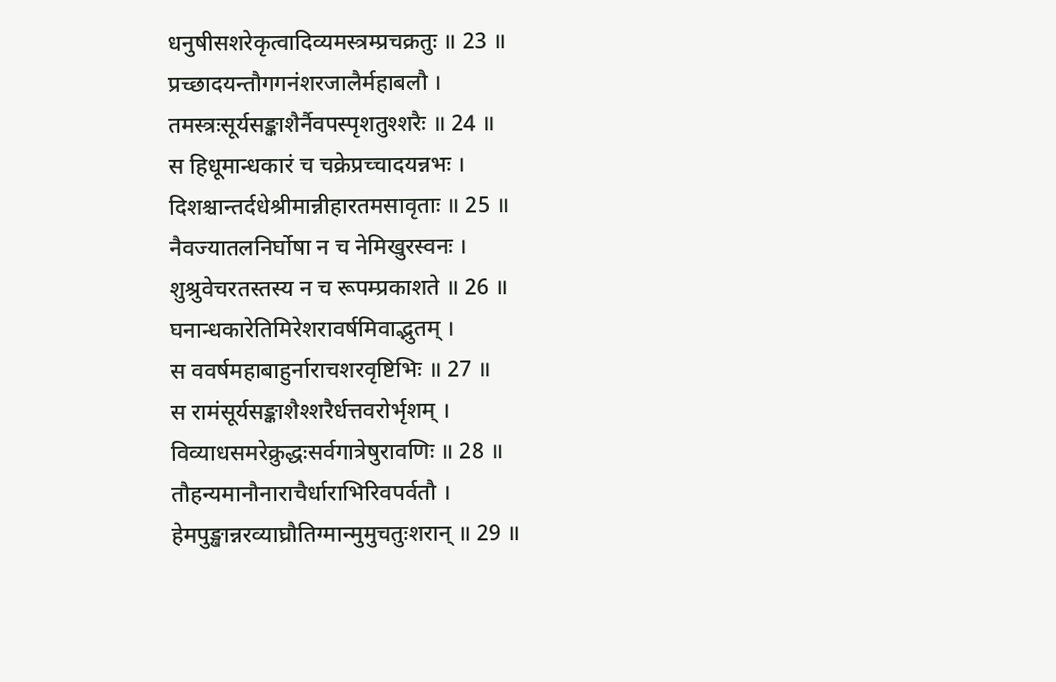धनुषीसशरेकृत्वादिव्यमस्त्रम्प्रचक्रतुः ॥ 23 ॥
प्रच्छादयन्तौगगनंशरजालैर्महाबलौ ।
तमस्त्रःसूर्यसङ्काशैर्नैवपस्पृशतुश्शरैः ॥ 24 ॥
स हिधूमान्धकारं च चक्रेप्रच्चादयन्नभः ।
दिशश्चान्तर्दधेश्रीमान्नीहारतमसावृताः ॥ 25 ॥
नैवज्यातलनिर्घोषा न च नेमिखुरस्वनः ।
शुश्रुवेचरतस्तस्य न च रूपम्प्रकाशते ॥ 26 ॥
घनान्धकारेतिमिरेशरावर्षमिवाद्भुतम् ।
स ववर्षमहाबाहुर्नाराचशरवृष्टिभिः ॥ 27 ॥
स रामंसूर्यसङ्काशैश्शरैर्धत्तवरोर्भृशम् ।
विव्याधसमरेक्रुद्धःसर्वगात्रेषुरावणिः ॥ 28 ॥
तौहन्यमानौनाराचैर्धाराभिरिवपर्वतौ ।
हेमपुङ्खान्नरव्याघ्रौतिग्मान्मुमुचतुःशरान् ॥ 29 ॥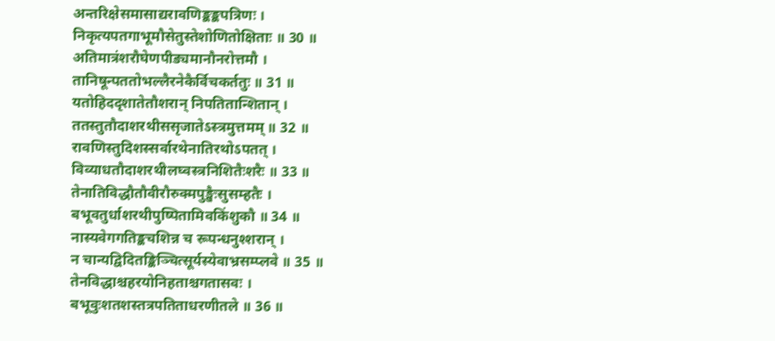अन्तरिक्षेसमासाद्यरावणिङ्कङ्कपत्रिणः ।
निकृत्यपतगाभूमौसेतुस्तेशोणितोक्षिताः ॥ 30 ॥
अतिमात्रंशरौघेणपीड्यमानौनरोत्तमौ ।
तानिषून्पततोभल्लैरनेकैर्विचकर्ततुः ॥ 31 ॥
यतोहिददृशातेतौशरान् निपतितान्शितान् ।
ततस्तुतौदाशरथीससृजातेऽस्त्रमुत्तमम् ॥ 32 ॥
रावणिस्तुदिशस्सर्वारथेनातिरथोऽपतत् ।
विव्याधतौदाशरथीलघ्वस्त्रनिशितैःशरैः ॥ 33 ॥
तेनातिविद्धौतौवीरौरुक्मपुङ्खैःसुसम्हतैः ।
बभूवतुर्धाशरथीपुष्पितामिवकिंशुकौ ॥ 34 ॥
नास्यवेगगतिङ्कचशिन्न च रूपन्धनुश्शरान् ।
न चान्यद्विदितङ्किञ्चित्सूर्यस्येवाभ्रसम्प्लवे ॥ 35 ॥
तेनविद्धाश्चहरयोनिहताश्चगतासवः ।
बभूवुःशतशस्तत्रपतिताधरणीतले ॥ 36 ॥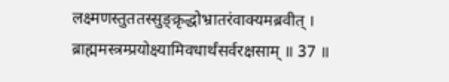लक्ष्मणस्तुततस्सुङ्क्रृद्धोभ्रातरंवाक्यमब्रवीत् ।
ब्राह्ममस्त्रम्प्रयोक्ष्यामिवधार्थंसर्वरक्षसाम् ॥ 37 ॥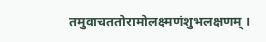तमुवाचततोरामोलक्ष्मणंशुभलक्षणम् ।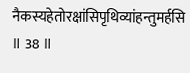नैकस्यहेतोरक्षांसिपृथिव्यांहन्तुमर्हसि ॥ 38 ॥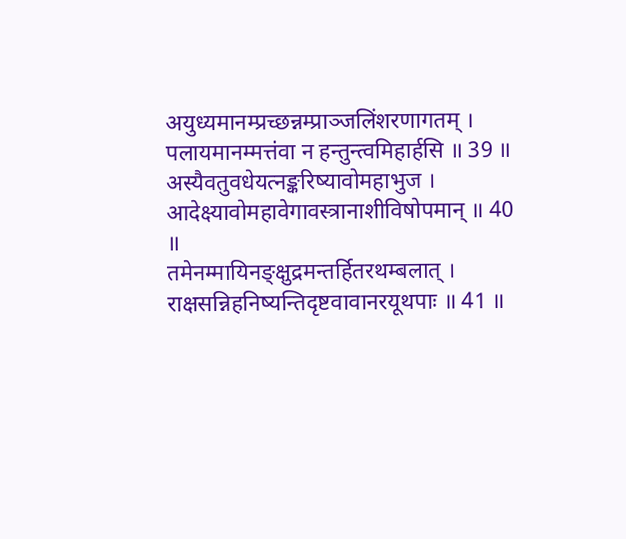अयुध्यमानम्प्रच्छन्नम्प्राञ्जलिंशरणागतम् ।
पलायमानम्मत्तंवा न हन्तुन्त्वमिहार्हसि ॥ 39 ॥
अस्यैवतुवधेयत्नङ्करिष्यावोमहाभुज ।
आदेक्ष्यावोमहावेगावस्त्रानाशीविषोपमान् ॥ 40 ॥
तमेनम्मायिनङ्क्षुद्रमन्तर्हितरथम्बलात् ।
राक्षसन्निहनिष्यन्तिदृष्टवावानरयूथपाः ॥ 41 ॥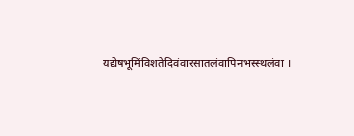यद्येषभूमिंविशतेदिवंवारसातलंवापिनभस्स्थलंवा ।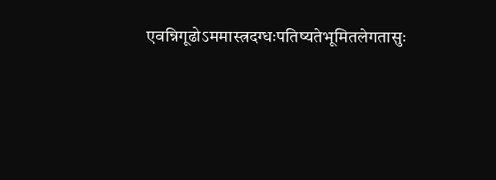एवन्निगूढोऽममास्त्रदग्धःपतिष्यतेभूमितलेगतासुः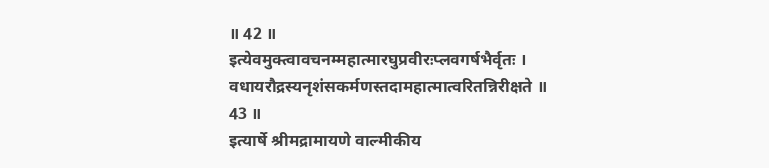॥ 42 ॥
इत्येवमुक्त्वावचनम्महात्मारघुप्रवीरःप्लवगर्षभैर्वृतः ।
वधायरौद्रस्यनृशंसकर्मणस्तदामहात्मात्वरितन्निरीक्षते ॥ 43 ॥
इत्यार्षे श्रीमद्रामायणे वाल्मीकीय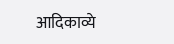आदिकाव्ये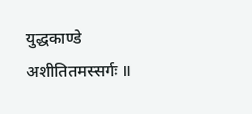युद्धकाण्डे अशीतितमस्सर्गः ॥